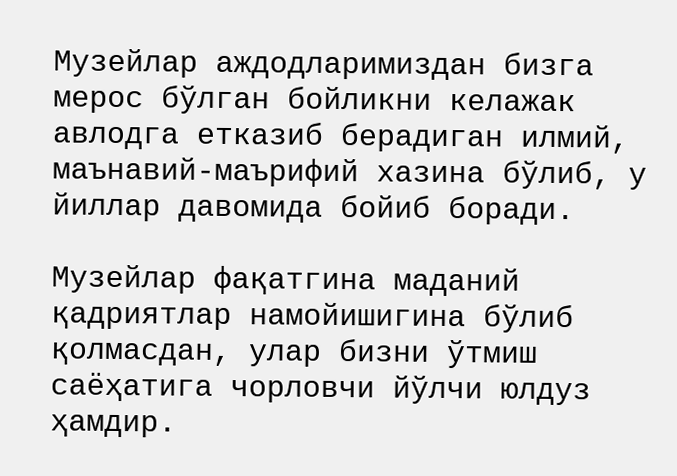Музейлар аждодларимиздан бизга мерос бўлган бойликни келажак авлодга етказиб берадиган илмий, маънавий-маърифий хазина бўлиб, у йиллар давомида бойиб боради.

Музейлар фақатгина маданий қадриятлар намойишигина бўлиб қолмасдан, улар бизни ўтмиш саёҳатига чорловчи йўлчи юлдуз ҳамдир.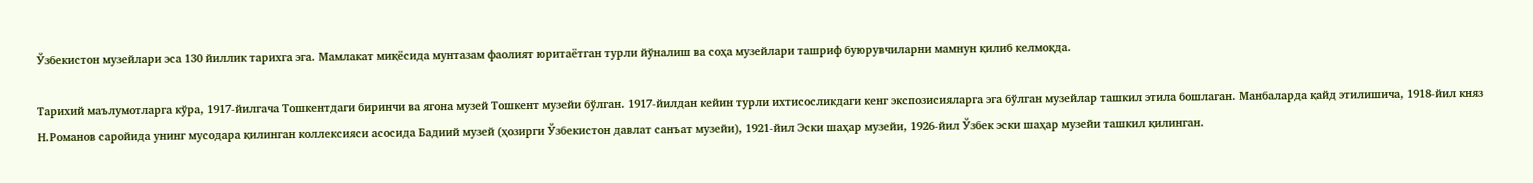Ўзбекистон музейлари эса 130 йиллик тарихга эга. Мамлакат миқёсида мунтазам фаолият юритаётган турли йўналиш ва соҳа музейлари ташриф буюрувчиларни мамнун қилиб келмоқда.

Тарихий маълумотларга кўра, 1917-йилгача Тошкентдаги биринчи ва ягона музей Тошкент музейи бўлган. 1917-йилдан кейин турли ихтисосликдаги кенг экспозисияларга эга бўлган музейлар ташкил этила бошлаган. Манбаларда қайд этилишича, 1918-йил княз Н.Романов саройида унинг мусодара қилинган коллексияси асосида Бадиий музей (ҳозирги Ўзбекистон давлат санъат музейи), 1921-йил Эски шаҳар музейи, 1926-йил Ўзбек эски шаҳар музейи ташкил қилинган.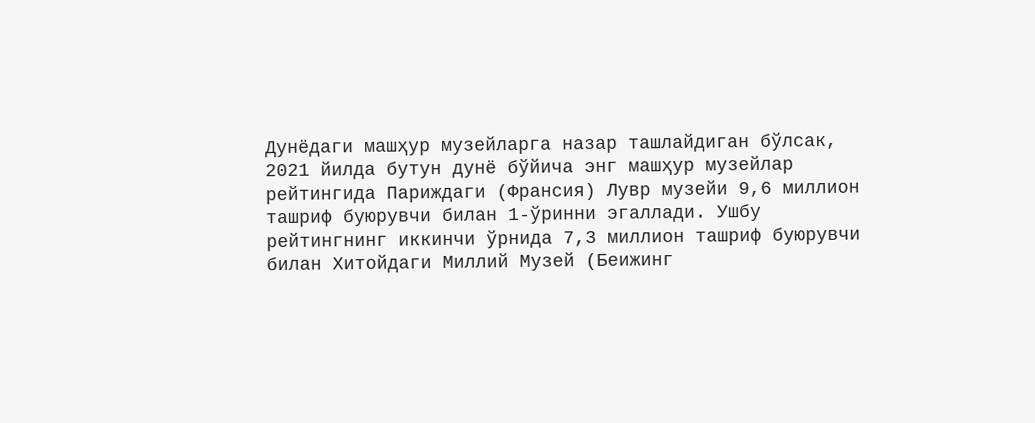Дунёдаги машҳур музейларга назар ташлайдиган бўлсак, 2021 йилда бутун дунё бўйича энг машҳур музейлар рейтингида Париждаги (Франсия) Лувр музейи 9,6 миллион ташриф буюрувчи билан 1-ўринни эгаллади. Ушбу рейтингнинг иккинчи ўрнида 7,3 миллион ташриф буюрувчи билан Хитойдаги Миллий Музей (Беижинг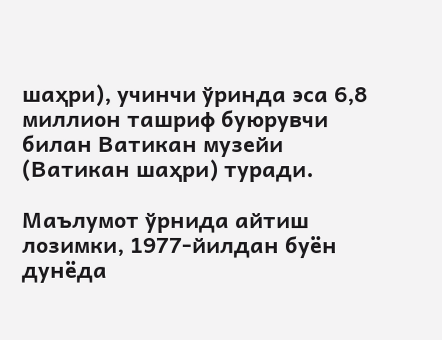шаҳри), учинчи ўринда эса 6,8 миллион ташриф буюрувчи билан Ватикан музейи (Ватикан шаҳри) туради.

Маълумот ўрнида айтиш лозимки, 1977-йилдан буён дунёда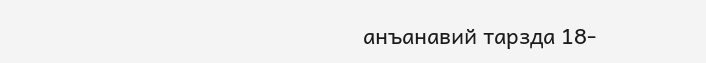анъанавий тарзда 18-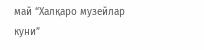май “Халқаро музейлар куни”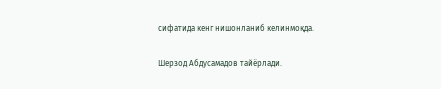сифатида кенг нишонланиб келинмоқда.

Шерзод Абдусамадов тайёрлади.